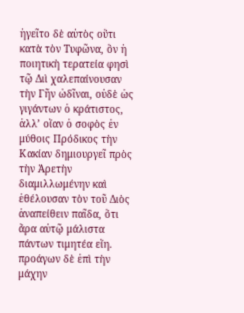ἡγεῖτο δὲ αὐτὸς οὔτι κατὰ τὸν Τυφῶνα, ὃν ἡ ποιητικὴ τερατεία φησὶ τῷ Διὶ χαλεπαίνουσαν τὴν Γῆν ὠδῖναι, οὐδὲ ὡς γιγάντων ὁ κράτιστος, ἀλλ’ οἵαν ὁ σοφὸς ἐν μύθοις Πρόδικος τὴν Κακίαν δημιουργεῖ πρὸς τὴν Ἀρετὴν διαμιλλωμένην καὶ ἐθέλουσαν τὸν τοῦ Διὸς ἀναπείθειν παῖδα, ὅτι ἄρα αὐτῷ μάλιστα πάντων τιμητέα εἴη. προάγων δὲ ἐπὶ τὴν μάχην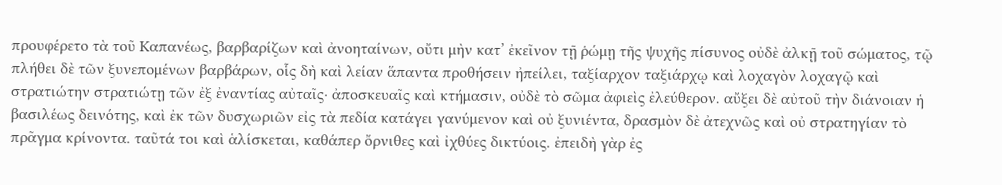προυφέρετο τὰ τοῦ Καπανέως, βαρβαρίζων καὶ ἀνοηταίνων, οὔτι μὴν κατ’ ἐκεῖνον τῇ ῥώμῃ τῆς ψυχῆς πίσυνος οὐδὲ ἀλκῇ τοῦ σώματος, τῷ πλήθει δὲ τῶν ξυνεπομένων βαρβάρων, οἷς δὴ καὶ λείαν ἅπαντα προθήσειν ἠπείλει, ταξίαρχον ταξιάρχῳ καὶ λοχαγὸν λοχαγῷ καὶ στρατιώτην στρατιώτῃ τῶν ἐξ ἐναντίας αὐταῖς· ἀποσκευαῖς καὶ κτήμασιν, οὐδὲ τὸ σῶμα ἀφιεὶς ἐλεύθερον. αὔξει δὲ αὐτοῦ τὴν διάνοιαν ἡ βασιλέως δεινότης, καὶ ἐκ τῶν δυσχωριῶν εἰς τὰ πεδία κατάγει γανύμενον καὶ οὐ ξυνιέντα, δρασμὸν δὲ ἀτεχνῶς καὶ οὐ στρατηγίαν τὸ πρᾶγμα κρίνοντα. ταῦτά τοι καὶ ἁλίσκεται, καθάπερ ὄρνιθες καὶ ἰχθύες δικτύοις. ἐπειδὴ γὰρ ἐς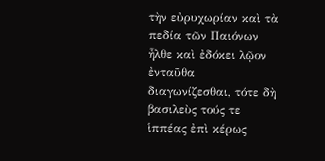τὴν εὐρυχωρίαν καὶ τὰ πεδία τῶν Παιόνων ἦλθε καὶ ἐδόκει λῷον ἐνταῦθα διαγωνίζεσθαι, τότε δὴ βασιλεὺς τούς τε ἱππέας ἐπὶ κέρως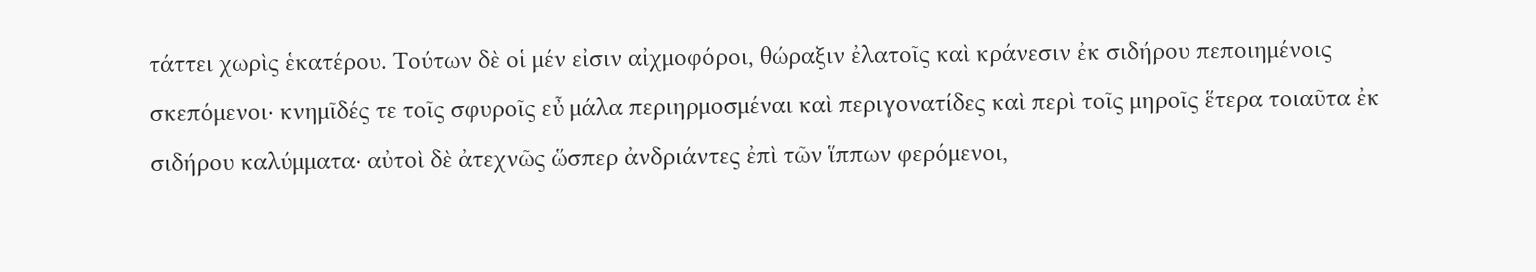τάττει χωρὶς ἑκατέρου. Τούτων δὲ οἱ μέν εἰσιν αἰχμοφόροι, θώραξιν ἐλατοῖς καὶ κράνεσιν ἐκ σιδήρου πεποιημένοις σκεπόμενοι· κνημῖδές τε τοῖς σφυροῖς εὖ μάλα περιηρμοσμέναι καὶ περιγονατίδες καὶ περὶ τοῖς μηροῖς ἕτερα τοιαῦτα ἐκ σιδήρου καλύμματα· αὐτοὶ δὲ ἀτεχνῶς ὥσπερ ἀνδριάντες ἐπὶ τῶν ἵππων φερόμενοι,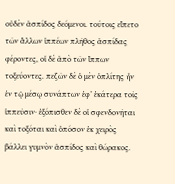οὐδὲν ἀσπίδος δεόμενοι. τούτοις εἵπετο τῶν ἄλλων ἱππέων πλῆθος ἀσπίδας φέροντες, οἱ δὲ ἀπὸ τῶν ἵππων τοξεύοντες. πεζῶν δὲ ὁ μὲν ὁπλίτης ἦν ἐν τῷ μέσῳ συνάπτων ἐφ’ ἑκάτερα τοῖς ἱππεῦσιν· ἐξόπισθεν δὲ οἱ σφενδονῆται καὶ τοξόται καὶ ὁπόσον ἐκ χειρὸς βάλλει γυμνὸν ἀσπίδος καὶ θώρακος.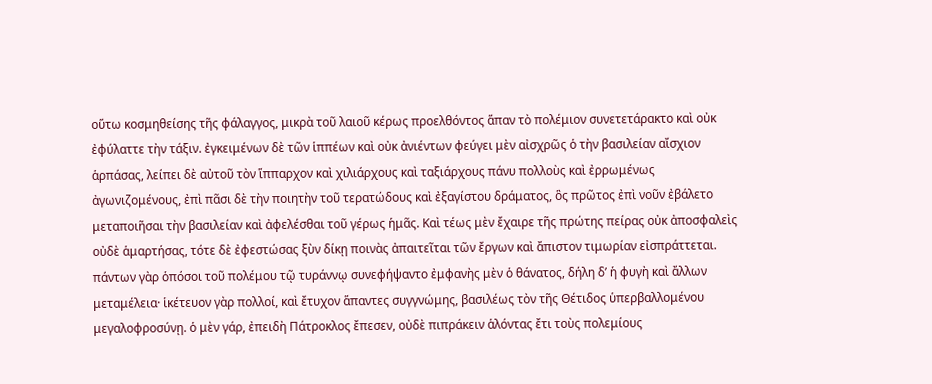οὕτω κοσμηθείσης τῆς φάλαγγος, μικρὰ τοῦ λαιοῦ κέρως προελθόντος ἅπαν τὸ πολέμιον συνετετάρακτο καὶ οὐκ ἐφύλαττε τὴν τάξιν. ἐγκειμένων δὲ τῶν ἱππέων καὶ οὐκ ἀνιέντων φεύγει μὲν αἰσχρῶς ὁ τὴν βασιλείαν αἴσχιον ἁρπάσας, λείπει δὲ αὐτοῦ τὸν ἵππαρχον καὶ χιλιάρχους καὶ ταξιάρχους πάνυ πολλοὺς καὶ ἐρρωμένως ἀγωνιζομένους, ἐπὶ πᾶσι δὲ τὴν ποιητὴν τοῦ τερατώδους καὶ ἐξαγίστου δράματος, ὃς πρῶτος ἐπὶ νοῦν ἐβάλετο μεταποιῆσαι τὴν βασιλείαν καὶ ἀφελέσθαι τοῦ γέρως ἡμᾶς. Καὶ τέως μὲν ἔχαιρε τῆς πρώτης πείρας οὐκ ἀποσφαλεὶς οὐδὲ ἁμαρτήσας, τότε δὲ ἐφεστώσας ξὺν δίκῃ ποινὰς ἀπαιτεῖται τῶν ἔργων καὶ ἄπιστον τιμωρίαν εἰσπράττεται. πάντων γὰρ ὁπόσοι τοῦ πολέμου τῷ τυράννῳ συνεφήψαντο ἐμφανὴς μὲν ὁ θάνατος, δήλη δ’ ἡ φυγὴ καὶ ἄλλων μεταμέλεια· ἱκέτευον γὰρ πολλοί, καὶ ἔτυχον ἅπαντες συγγνώμης, βασιλέως τὸν τῆς Θέτιδος ὑπερβαλλομένου μεγαλοφροσύνῃ. ὁ μὲν γάρ, ἐπειδὴ Πάτροκλος ἔπεσεν, οὐδὲ πιπράκειν ἁλόντας ἔτι τοὺς πολεμίους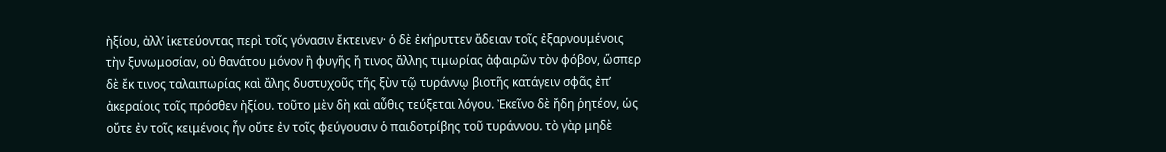ἠξίου, ἀλλ’ ἱκετεύοντας περὶ τοῖς γόνασιν ἔκτεινεν· ὁ δὲ ἐκήρυττεν ἄδειαν τοῖς ἐξαρνουμένοις τὴν ξυνωμοσίαν, οὐ θανάτου μόνον ἢ φυγῆς ἤ τινος ἄλλης τιμωρίας ἀφαιρῶν τὸν φόβον, ὥσπερ δὲ ἔκ τινος ταλαιπωρίας καὶ ἄλης δυστυχοῦς τῆς ξὺν τῷ τυράννῳ βιοτῆς κατάγειν σφᾶς ἐπ’ ἀκεραίοις τοῖς πρόσθεν ἠξίου. τοῦτο μὲν δὴ καὶ αὖθις τεύξεται λόγου. Ἐκεῖνο δὲ ἤδη ῥητέον, ὡς οὔτε ἐν τοῖς κειμένοις ἦν οὔτε ἐν τοῖς φεύγουσιν ὁ παιδοτρίβης τοῦ τυράννου. τὸ γὰρ μηδὲ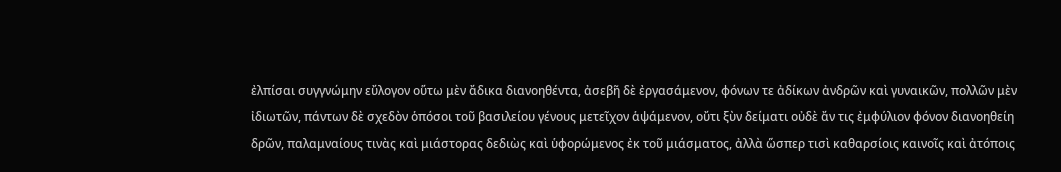ἐλπίσαι συγγνώμην εὔλογον οὕτω μὲν ἄδικα διανοηθέντα, ἀσεβῆ δὲ ἐργασάμενον, φόνων τε ἀδίκων ἀνδρῶν καὶ γυναικῶν, πολλῶν μὲν ἰδιωτῶν, πάντων δὲ σχεδὸν ὁπόσοι τοῦ βασιλείου γένους μετεῖχον ἁψάμενον, οὔτι ξὺν δείματι οὐδὲ ἄν τις ἐμφύλιον φόνον διανοηθείη δρῶν, παλαμναίους τινὰς καὶ μιάστορας δεδιὼς καὶ ὑφορώμενος ἐκ τοῦ μιάσματος, ἀλλὰ ὥσπερ τισὶ καθαρσίοις καινοῖς καὶ ἀτόποις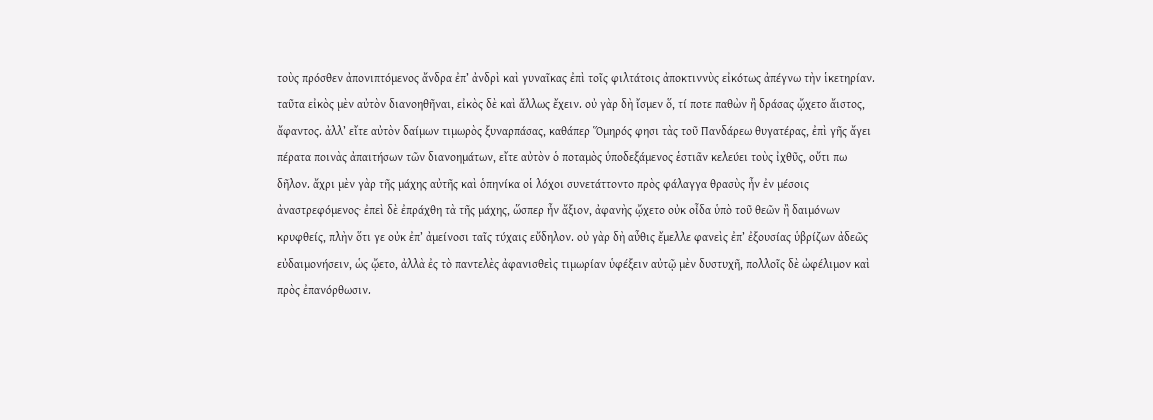τοὺς πρόσθεν ἀπονιπτόμενος ἄνδρα ἐπ’ ἀνδρὶ καὶ γυναῖκας ἐπὶ τοῖς φιλτάτοις ἀποκτιννὺς εἰκότως ἀπέγνω τὴν ἱκετηρίαν. ταῦτα εἰκὸς μὲν αὐτὸν διανοηθῆναι, εἰκὸς δὲ καὶ ἄλλως ἔχειν. οὐ γὰρ δὴ ἴσμεν ὅ, τί ποτε παθὼν ἢ δράσας ᾤχετο ἄιστος, ἄφαντος. ἀλλ’ εἴτε αὐτὸν δαίμων τιμωρὸς ξυναρπάσας, καθάπερ Ὅμηρός φησι τὰς τοῦ Πανδάρεω θυγατέρας, ἐπὶ γῆς ἄγει πέρατα ποινὰς ἀπαιτήσων τῶν διανοημάτων, εἴτε αὐτὸν ὁ ποταμὸς ὑποδεξάμενος ἑστιᾶν κελεύει τοὺς ἰχθῦς, οὔτι πω δῆλον. ἄχρι μὲν γὰρ τῆς μάχης αὐτῆς καὶ ὁπηνίκα οἱ λόχοι συνετάττοντο πρὸς φάλαγγα θρασὺς ἦν ἐν μέσοις ἀναστρεφόμενος· ἐπεὶ δὲ ἐπράχθη τὰ τῆς μάχης, ὥσπερ ἦν ἄξιον, ἀφανὴς ᾤχετο οὐκ οἶδα ὑπὸ τοῦ θεῶν ἢ δαιμόνων κρυφθείς, πλὴν ὅτι γε οὐκ ἐπ’ ἀμείνοσι ταῖς τύχαις εὔδηλον. οὐ γὰρ δὴ αὖθις ἔμελλε φανεὶς ἐπ’ ἐξουσίας ὑβρίζων ἀδεῶς εὐδαιμονήσειν, ὡς ᾤετο, ἀλλὰ ἐς τὸ παντελὲς ἀφανισθεὶς τιμωρίαν ὑφέξειν αὐτῷ μὲν δυστυχῆ, πολλοῖς δὲ ὠφέλιμον καὶ πρὸς ἐπανόρθωσιν.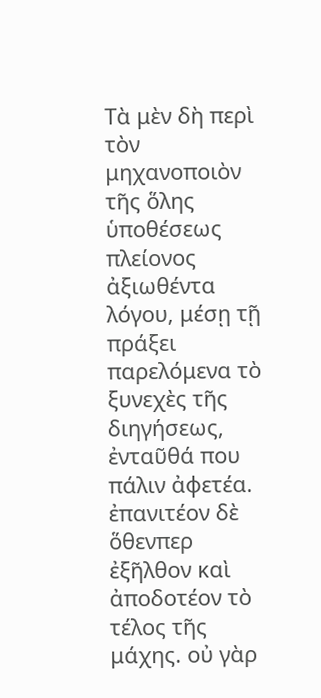Τὰ μὲν δὴ περὶ τὸν μηχανοποιὸν τῆς ὅλης ὑποθέσεως πλείονος ἀξιωθέντα λόγου, μέσῃ τῇ πράξει παρελόμενα τὸ ξυνεχὲς τῆς διηγήσεως, ἐνταῦθά που πάλιν ἀφετέα. ἐπανιτέον δὲ ὅθενπερ ἐξῆλθον καὶ ἀποδοτέον τὸ τέλος τῆς μάχης. οὐ γὰρ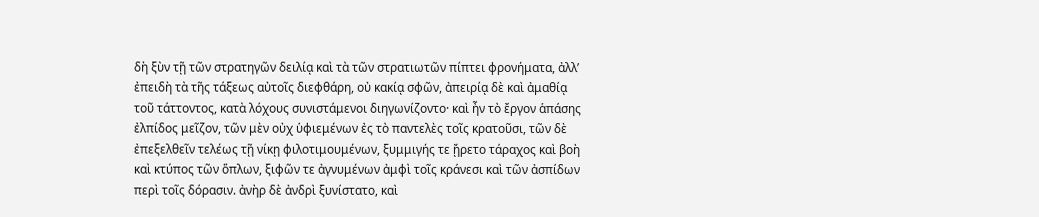δὴ ξὺν τῇ τῶν στρατηγῶν δειλίᾳ καὶ τὰ τῶν στρατιωτῶν πίπτει φρονήματα, ἀλλ’ ἐπειδὴ τὰ τῆς τάξεως αὐτοῖς διεφθάρη, οὐ κακίᾳ σφῶν, ἀπειρίᾳ δὲ καὶ ἀμαθίᾳ τοῦ τάττοντος, κατὰ λόχους συνιστάμενοι διηγωνίζοντο· καὶ ἦν τὸ ἔργον ἁπάσης ἐλπίδος μεῖζον, τῶν μὲν οὐχ ὑφιεμένων ἐς τὸ παντελὲς τοῖς κρατοῦσι, τῶν δὲ ἐπεξελθεῖν τελέως τῇ νίκῃ φιλοτιμουμένων, ξυμμιγής τε ᾔρετο τάραχος καὶ βοὴ καὶ κτύπος τῶν ὅπλων, ξιφῶν τε ἀγνυμένων ἀμφὶ τοῖς κράνεσι καὶ τῶν ἀσπίδων περὶ τοῖς δόρασιν. ἀνὴρ δὲ ἀνδρὶ ξυνίστατο, καὶ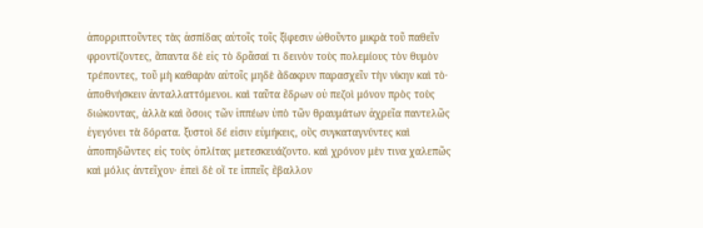ἀπορριπτοῦντες τὰς ἀσπίδας αὐτοῖς τοῖς ξίφεσιν ὠθοῦντο μικρὰ τοῦ παθεῖν φροντίζοντες, ἅπαντα δὲ εἰς τὸ δρᾶσαί τι δεινὸν τοὺς πολεμίους τὸν θυμὸν τρέποντες, τοῦ μὴ καθαρὰν αὐτοῖς μηδὲ ἄδακρυν παρασχεῖν τὴν νίκην καὶ τὸ· ἀποθνήσκειν ἀνταλλαττόμενοι. καὶ ταῦτα ἔδρων οὐ πεζοὶ μόνον πρὸς τοὺς διώκοντας, ἀλλὰ καὶ ὅσοις τῶν ἱππέων ὑπὸ τῶν θραυμάτων ἀχρεῖα παντελῶς ἐγεγόνει τὰ δόρατα. ξυστοὶ δέ εἰσιν εὐμήκεις, οὓς συγκαταγνύντες καὶ ἀποπηδῶντες εἰς τοὺς ὁπλίτας μετεσκευάζοντο. καὶ χρόνον μὲν τινα χαλεπῶς καὶ μόλις ἀντεῖχον· ἐπεὶ δὲ οἵ τε ἱππεῖς ἔβαλλον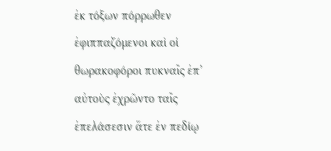ἐκ τόξων πόρρωθεν ἐφιππαζόμενοι καὶ οἱ θωρακοφόροι πυκναῖς ἐπ’ αὐτοὺς ἐχρῶντο ταῖς ἐπελάσεσιν ἅτε ἐν πεδίῳ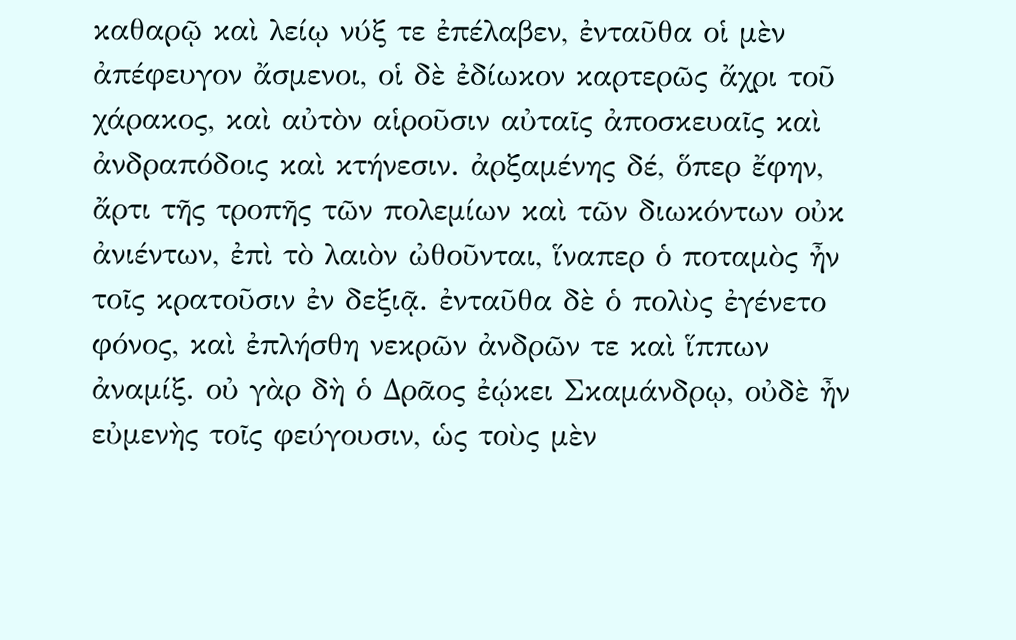καθαρῷ καὶ λείῳ νύξ τε ἐπέλαβεν, ἐνταῦθα οἱ μὲν ἀπέφευγον ἄσμενοι, οἱ δὲ ἐδίωκον καρτερῶς ἄχρι τοῦ χάρακος, καὶ αὐτὸν αἱροῦσιν αὐταῖς ἀποσκευαῖς καὶ ἀνδραπόδοις καὶ κτήνεσιν. ἀρξαμένης δέ, ὅπερ ἔφην, ἄρτι τῆς τροπῆς τῶν πολεμίων καὶ τῶν διωκόντων οὐκ ἀνιέντων, ἐπὶ τὸ λαιὸν ὠθοῦνται, ἵναπερ ὁ ποταμὸς ἦν τοῖς κρατοῦσιν ἐν δεξιᾷ. ἐνταῦθα δὲ ὁ πολὺς ἐγένετο φόνος, καὶ ἐπλήσθη νεκρῶν ἀνδρῶν τε καὶ ἵππων ἀναμίξ. οὐ γὰρ δὴ ὁ Δρᾶος ἐῴκει Σκαμάνδρῳ, οὐδὲ ἦν εὐμενὴς τοῖς φεύγουσιν, ὡς τοὺς μὲν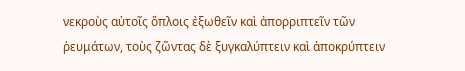νεκροὺς αὐτοῖς ὅπλοις ἐξωθεῖν καὶ ἀπορριπτεῖν τῶν ῥευμάτων, τοὺς ζῶντας δὲ ξυγκαλύπτειν καὶ ἀποκρύπτειν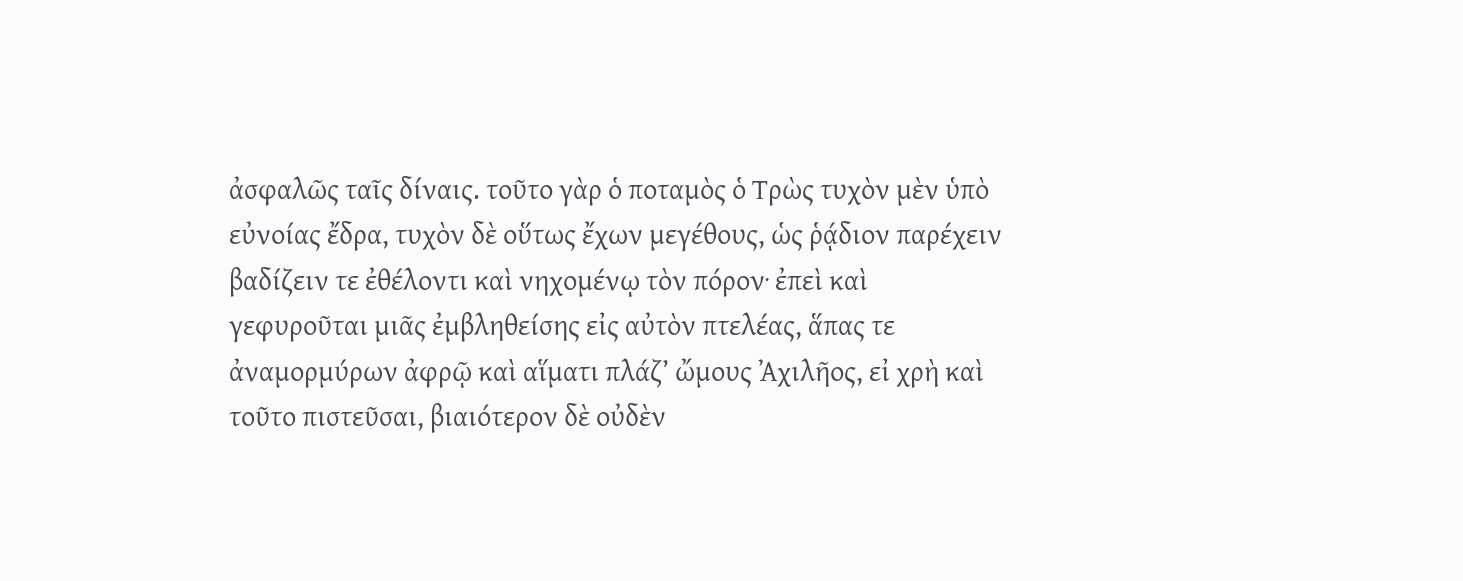ἀσφαλῶς ταῖς δίναις. τοῦτο γὰρ ὁ ποταμὸς ὁ Τρὼς τυχὸν μὲν ὑπὸ εὐνοίας ἔδρα, τυχὸν δὲ οὕτως ἔχων μεγέθους, ὡς ῥᾴδιον παρέχειν βαδίζειν τε ἐθέλοντι καὶ νηχομένῳ τὸν πόρον· ἐπεὶ καὶ γεφυροῦται μιᾶς ἐμβληθείσης εἰς αὐτὸν πτελέας, ἅπας τε ἀναμορμύρων ἀφρῷ καὶ αἵματι πλάζ’ ὤμους Ἀχιλῆος, εἰ χρὴ καὶ τοῦτο πιστεῦσαι, βιαιότερον δὲ οὐδὲν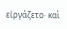εἰργάζετο· καὶ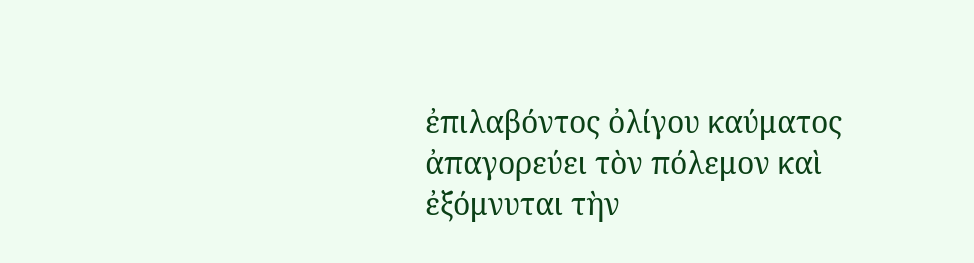ἐπιλαβόντος ὀλίγου καύματος ἀπαγορεύει τὸν πόλεμον καὶ ἐξόμνυται τὴν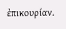ἐπικουρίαν.